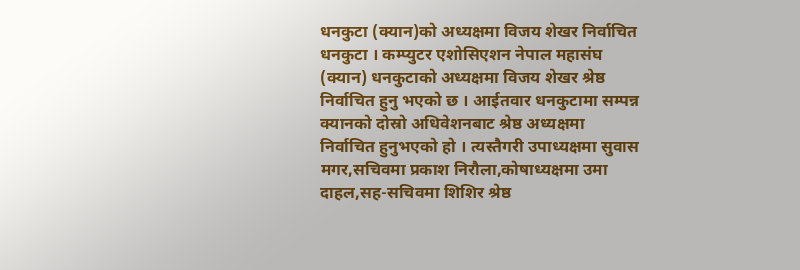धनकुटा (क्यान)को अध्यक्षमा विजय शेखर निर्वाचित
धनकुटा । कम्प्युटर एशोसिएशन नेपाल महासंघ (क्यान) धनकुटाको अध्यक्षमा विजय शेखर श्रेष्ठ निर्वाचित हुनु भएको छ । आईतवार धनकुटामा सम्पन्न क्यानको दोस्रो अधिवेशनबाट श्रेष्ठ अध्यक्षमा निर्वाचित हुनुभएको हो । त्यस्तैगरी उपाध्यक्षमा सुवास मगर,सचिवमा प्रकाश निरौला,कोषाध्यक्षमा उमा दाहल,सह-सचिवमा शिशिर श्रेष्ठ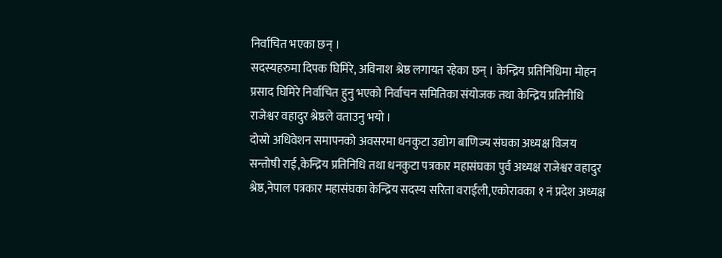निर्वाचित भएका छन् ।
सदस्यहरुमा दिपक घिमिरे, अविनाश श्रेष्ठ लगायत रहेका छन् । केन्द्रिय प्रतिनिधिमा मोहन प्रसाद घिमिरे निर्वाचित हुनु भएको निर्वाचन समितिका संयोजक तथा केन्द्रिय प्रतिनीधि राजेश्वर वहादुर श्रेष्ठले वताउनु भयो ।
दोस्रो अधिवेशन समापनको अवसरमा धनकुटा उद्योग बाणिज्य संघका अध्यक्ष विजय सन्तोषी राई,केन्द्रिय प्रतिनिधि तथा धनकुटा पत्रकार महासंघका पुर्व अध्यक्ष राजेश्वर वहादुर श्रेष्ठ,नेपाल पत्रकार महासंघका केन्द्रिय सदस्य सरिता वराईली,एकोरावका १ नं प्रदेश अध्यक्ष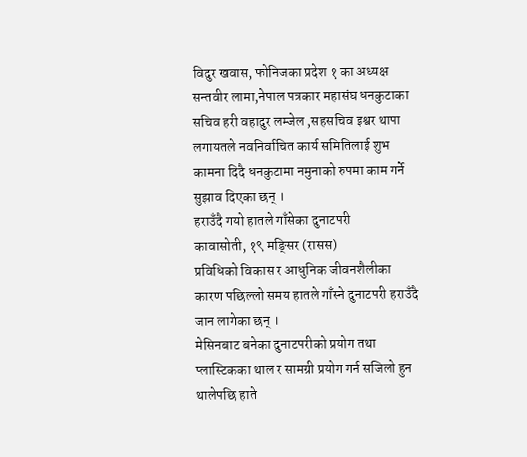विदुर खवास, फोनिजका प्रदेश १ का अध्यक्ष सन्तवीर लामा,नेपाल पत्रकार महासंघ धनकुटाका सचिव हरी वहादुर लम्जेल ,सहसचिव इश्वर थापा लगायतले नवनिर्वाचित कार्य समितिलाई शुभ कामना दिदै धनकुटामा नमुनाको रुपमा काम गर्ने सुझाव दिएका छन् ।
हराउँदै गयो हातले गाँसेका दुनाटपरी
कावासोती, १९ मङ्सिर (रासस)
प्रविधिको विकास र आधुनिक जीवनशैलीका कारण पछिल्लो समय हातले गाँस्ने दुनाटपरी हराउँदै जान लागेका छन् ।
मेसिनबाट बनेका दुनाटपरीको प्रयोग तथा प्लास्टिकका थाल र सामग्री प्रयोग गर्न सजिलो हुन थालेपछि हाते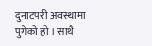दुनाटपरी अवस्थामा पुगेको हो । साथै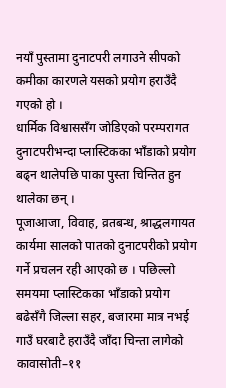नयाँ पुस्तामा दुनाटपरी लगाउने सीपको कमीका कारणले यसको प्रयोग हराउँदै गएको हो ।
धार्मिक विश्वाससँग जोडिएको परम्परागत दुनाटपरीभन्दा प्लास्टिकका भाँडाको प्रयोग बढ्न थालेपछि पाका पुस्ता चिन्तित हुन थालेका छन् ।
पूजाआजा, विवाह, व्रतबन्ध, श्राद्धलगायत कार्यमा सालको पातको दुनाटपरीको प्रयोग गर्ने प्रचलन रही आएको छ । पछिल्लो समयमा प्लास्टिकका भाँडाको प्रयोग बढेसँगै जिल्ला सहर, बजारमा मात्र नभई गाउँ घरबाटै हराउँदै जाँदा चिन्ता लागेको कावासोती–११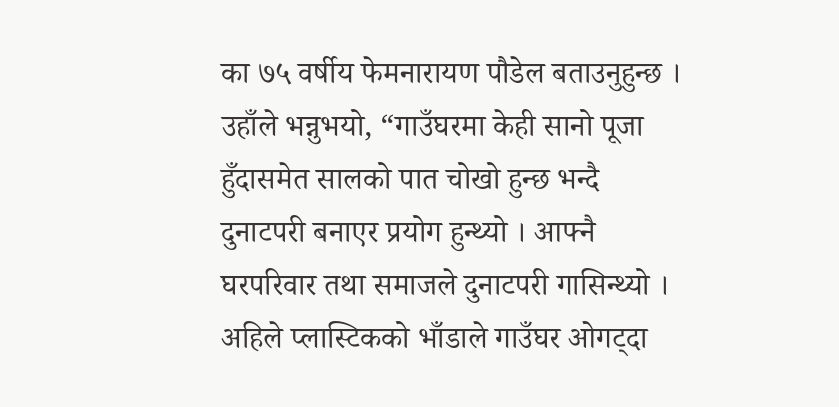का ७५ वर्षीय फेमनारायण पौडेल बताउनुहुन्छ । उहाँले भन्नुभयो, “गाउँघरमा केही सानो पूजा हुँदासमेत सालको पात चोखो हुन्छ भन्दै दुनाटपरी बनाएर प्रयोग हुन्थ्यो । आफ्नै घरपरिवार तथा समाजले दुनाटपरी गासिन्थ्यो । अहिले प्लास्टिकको भाँडाले गाउँघर ओगट्दा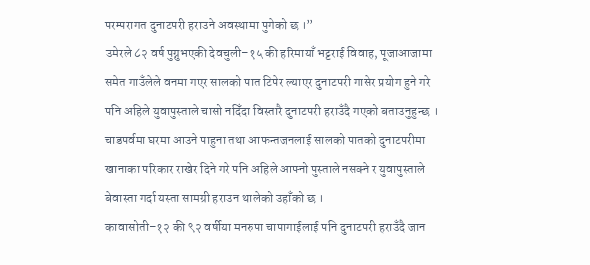परम्परागत दुनाटपरी हराउने अवस्थामा पुगेको छ ।”
उमेरले ८२ वर्ष पुग्नुभएकी देवचुली–१५ की हरिमायाँ भट्टराई विवाह, पूजाआजामा समेत गाउँलेले वनमा गएर सालको पात टिपेर ल्याएर दुनाटपरी गासेर प्रयोग हुने गरे पनि अहिले युवापुस्ताले चासो नदिँदा विस्तारै दुनाटपरी हराउँदै गएको बताउनुहुन्छ । चाडपर्वमा घरमा आउने पाहुना तथा आफन्तजनलाई सालको पातको दुनाटपरीमा खानाका परिकार राखेर दिने गरे पनि अहिले आफ्नो पुस्ताले नसक्ने र युवापुस्ताले बेवास्ता गर्दा यस्ता सामग्री हराउन थालेको उहाँको छ ।
कावासोती–१२ की ९२ वर्षीया मनरुपा चापागाईलाई पनि दुनाटपरी हराउँदै जान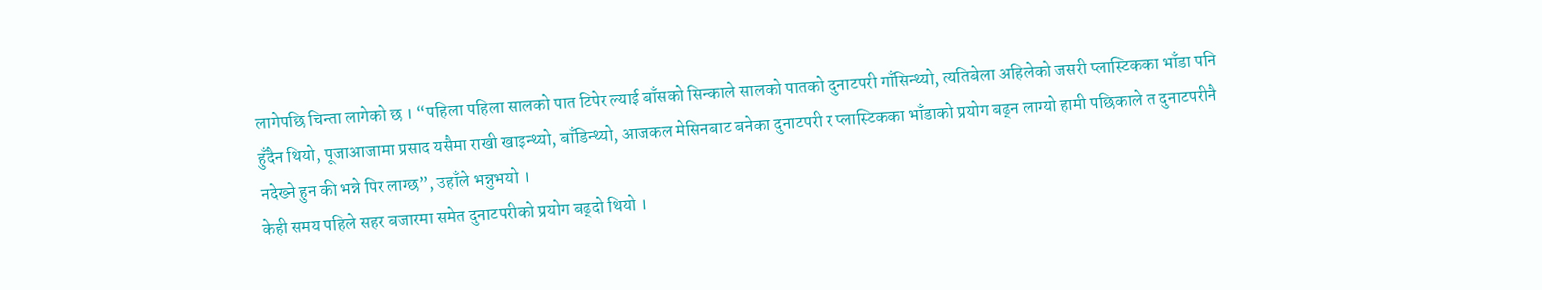लागेपछि चिन्ता लागेको छ । “पहिला पहिला सालको पात टिपेर ल्याई बाँसको सिन्काले सालको पातको दुनाटपरी गाँसिन्थ्यो, त्यतिबेला अहिलेको जसरी प्लास्टिकका भाँडा पनि हुँदैन थियो, पूजाआजामा प्रसाद यसैमा राखी खाइन्थ्यो, बाँडिन्थ्यो, आजकल मेसिनबाट बनेका दुनाटपरी र प्लास्टिकका भाँडाको प्रयोग बढ्न लाग्यो हामी पछिकाले त दुनाटपरीनै नदेख्ने हुन की भन्ने पिर लाग्छ”, उहाँले भन्नुभयो ।
केही समय पहिले सहर बजारमा समेत दुनाटपरीको प्रयोग बढ्दो थियो ।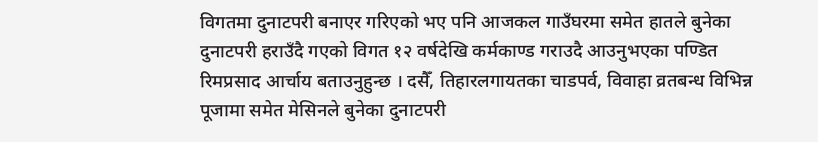विगतमा दुनाटपरी बनाएर गरिएको भए पनि आजकल गाउँघरमा समेत हातले बुनेका दुनाटपरी हराउँदै गएको विगत १२ वर्षदेखि कर्मकाण्ड गराउदै आउनुभएका पण्डित रिमप्रसाद आर्चाय बताउनुहुन्छ । दसैँ, तिहारलगायतका चाडपर्व, विवाहा व्रतबन्ध विभिन्न पूजामा समेत मेसिनले बुनेका दुनाटपरी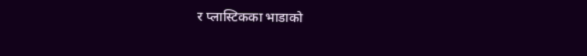र प्लास्टिकका भाडाको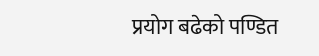प्रयोग बढेको पण्डित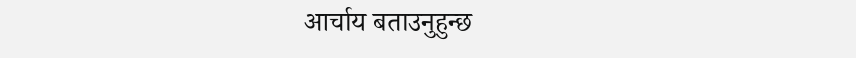आर्चाय बताउनुहुन्छ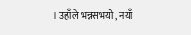। उहाँले भन्नसभयो , नयाँ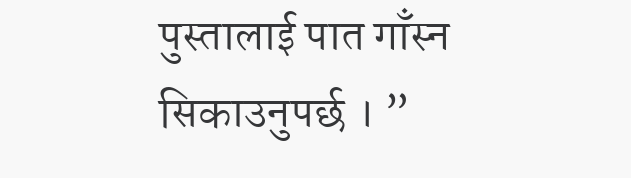पुस्तालाई पात गाँस्न सिकाउनुपर्छ । ”